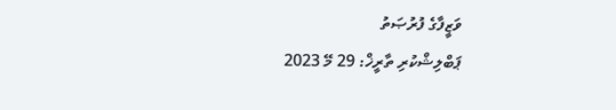ވަޒީފާގެ ފުރުޞަތު
ޕަބްލިޝްކުރި ތާރީޚް: 29 މޭ 2023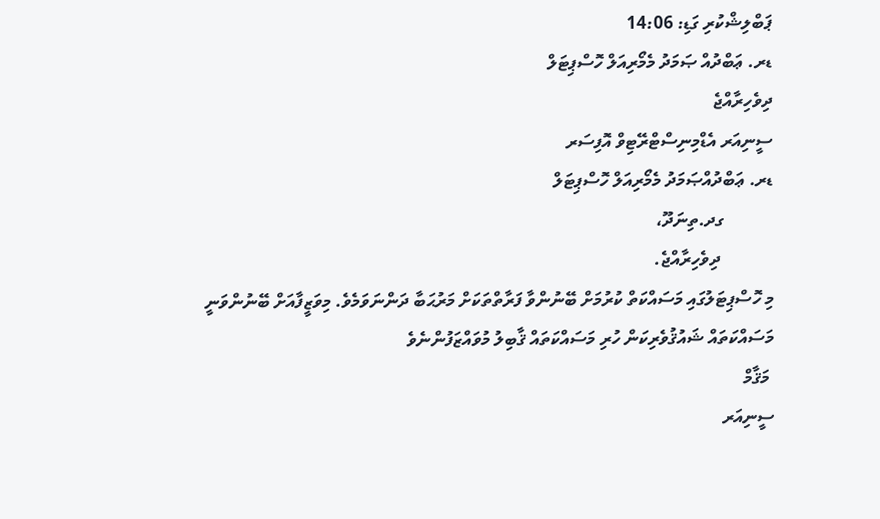ޕަބްލިޝްކުރި ގަޑި: 14:06
ޑރ. ޢަބްދުއް ޞަމަދު މެމޯރިއަލް ހޮސްޕިޓަލް
ދިވެހިރާއްޖެ
ސީނިއަރ އެޑްމިނިސްޓްރޭޓިވް އޮފިސަރ
ޑރ. ޢަބްދުއްޞަމަދު މެމޯރިއަލް ހޮސްޕިޓަލް
           ގދ.ތިނަދޫ،
            ދިވެހިރާއްޖެ.
މި ހޮސްޕިޓަލުގައި މަސައްކަތް ކުރުމަށް ބޭނުންވާ ފަރާތްތަކަށް މަރުޙަބާ ދަންނަވަމެވެ. މިވަޒީފާއަށް ބޭނުންވަނީ މަސައްކަތައް ޝައުޤުވެރިކަން ހުރި މަސައްކަތައް ޤާބިލު މުވައްޒަފުންނެވެ
 މަޤާމް
ސީނިއަރ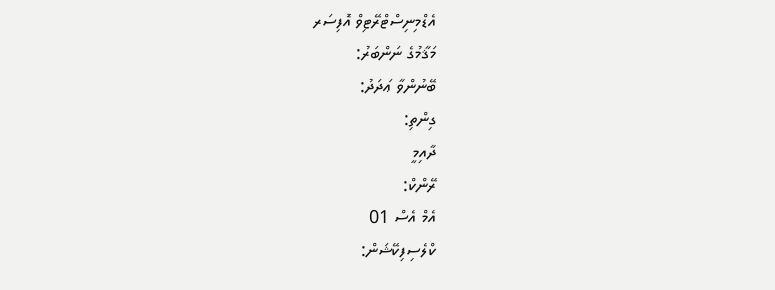އެޑްމިނިސްޓްރޭޓިވް އޮފިސަރ
މަޤާމުގެ ނަންބަރު:
ބޭނުންވާ ޢަދަދު:
ގިންތި:
ދާއިމީ
ރޭންކް:
އެމް އެސް 01
ކްލެސިފިކޭޝަން: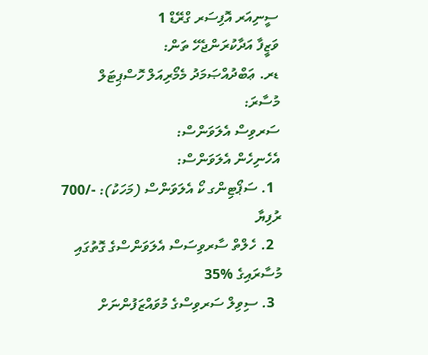ސީނިއަރ އޮފިސަރ ގްރޭޑް 1
ވަޒީފާ އަދާކުރަންޖެހޭ ތަން:
ޑރ. ޢަބްދުއްޞަމަދު މެމޯރިއަލް ހޮސްޕިޓަލް
މުސާރަ:
ސަރވިސް އެލަވަންސް:
އެހެނިހެން އެލަވަންސް:
  1. ސަޕޯޓިންގ ކޯ އެލަވަންސް (މަހަކު): -/700 ރުފިޔާ
  2. ހެލްތް ސާރވިސަސް އެލަވަންސްގެ ގޮތުގައި މުސާރައިގެ %35
  3. ސިވިލް ސަރވިސްގެ މުވައްޒަފުންނަށް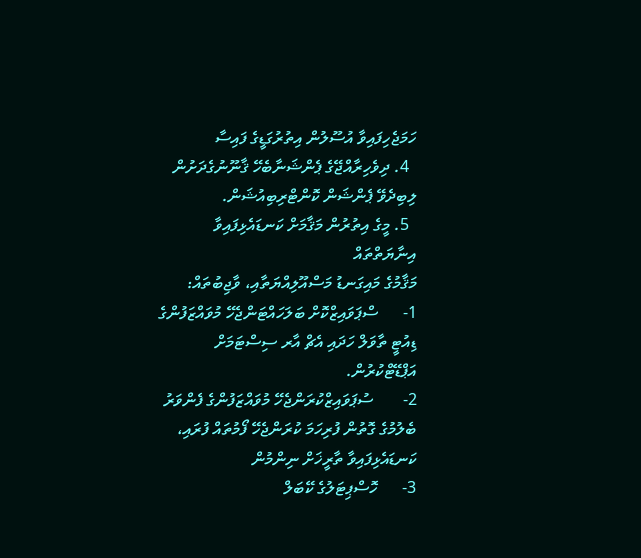ހަމަޖެހިފައިވާ އުސޫލުން އިތުރުގަޑީގެ ފައިސާ
  4. ދިވެހިރާއްޖޭގެ ޕެންޝަނާބެހޭ ޤާނޫނުގެދަށުން ލިބިދެވޭ ޕެންޝަން ކޮންޓްރިބިއުޝަން.
  5. މީގެ އިތުރުން މަޤާމަށް ކަނޑައެޅިފައިވާ އިނާޔަތްތައް
މަޤާމުގެ މައިގަނޑު މަސްއޫލިއްޔަތާއި، ވާޖިބުތައް:
1-      ސްޕަވައިޒްކޮށް ބަލަހައްޓަންޖެހޭ މުވައްޒަފުންގެ ޑިއުޓީ ތާވަލް ހަދައި އެޗް އާރ ސިސްޓަމަށް އަޕްޑޭޓްކުރުން.
2-       ސުޕަވައިޒްކުރަންޖެހޭ މުވައްޒަފުންގެ ފެންވަރު ބެލުމުގެ ގޮތުން ފުރިހަމަ ކުރަންޖެހޭ ފޯމުތައް ފުރައި، ކަނޑައެޅިފައިވާ ތާރީޚަށް ނިންމުން
3-      ހޮސްޕިޓަލުގެ ކޭބަލް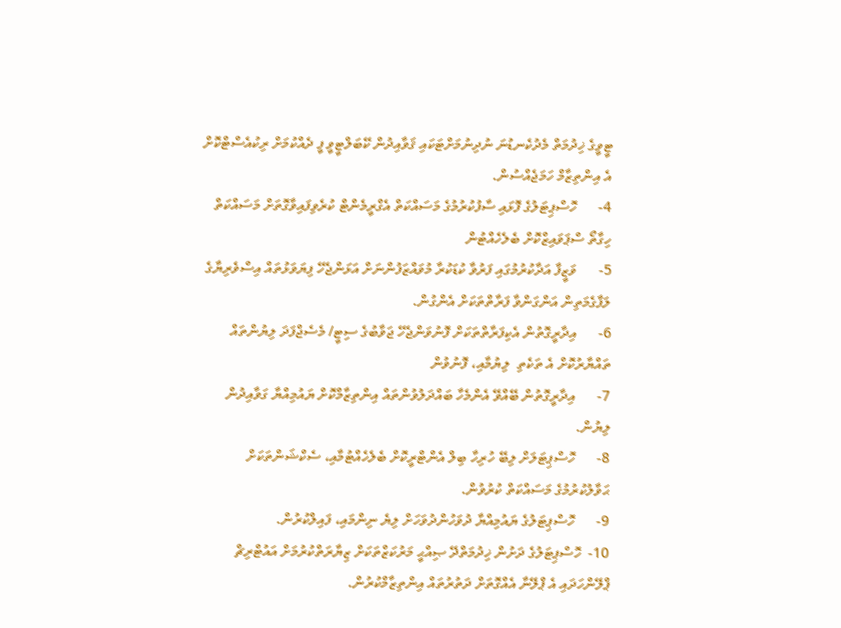ޓީވީގެ ޚިދުމަތް މެދުކެނޑުނަ ނުދިނުމަށްޓަކައި ޤަވާއިދުން ކޭބަލްޓީވީ ފީ ދެއްކުމަށް ރިކުއެސްޓްކޮށް އެ އިންތިޒާމް ހަމަޖެއްސުން.
4-      ހޮސްޕިޓަލުގެ ފޮޅައި ސާފުކުރުމުގެ މަސައްކަތް އެގްރީމެންޓް ކުރެވިފައިވާގޮތަށް މަސައްކަތް ހިގާތޯ ސްޕަވައިޒްކޮށް ބެލެހެއްޓުން
5-      ވަޒީފާ އަދާކުރުމުގައި ފަރުވާ ކުޑަކުރާ މުވައްޒަފުންނަށް އަޅަންޖެހޭ ފިޔަވަޅުތައް އިސްވެރިޔާގެ ލަފާގެމަތިން އަންގަންވާ ފަރާތްތަކަށް އެންގުން.
6-      އިދާރީގޮތުން އެކިފަރާތްތަކަށް ފޮނުވަންޖެހޭ ޖަވާބުގެ ސިޓީ/ މެސެޖްފަދަ ލިޔުންތައް ތައްޔާރުކޮށް އެ ތަކެތި  ލިޔުމާއި، ފޮނުވުން
7-      އިދާރީގޮތުން ބޭއްވޭ އެންމެހާ ބައްދަލުވުންތައް އިންތިޒާމްކޮށް ޔައުމިއްޔާ ގަވާއިދުން ލިޔުން.
8-      ހޮސްޕިޓަލަށް ލިބޭ ހުރިހާ ބިލް އެންޓްރީކޮށް ބެލެހެއްޓުމާއި، ސެކްޝަންތަކަށް ޙަވާލުކުރުމުގެ މަސައްކަތް ކުރުވުން.
9-      ހޮސްޕިޓަލުގެ ޔައުމިއްޔާ ދުވަހުންދުވަހަށް ލިޔެ ނިންމައި، ފައިލްކުރުން.
10-  ހޮސްޕިޓަލުގެ ދަށުން ޚިދުމަތްދޭ ޞިއްޙީ މަރުކަޒްތަކަށް ޒިޔާރަތްކުރުމަށް އައުޓްރިޗް ޕްލޭންހަދައި އެ ޕްލޭނާ އެއްގޮތަށް ދަތުރުތައް އިންތިޒާމްކުރުން.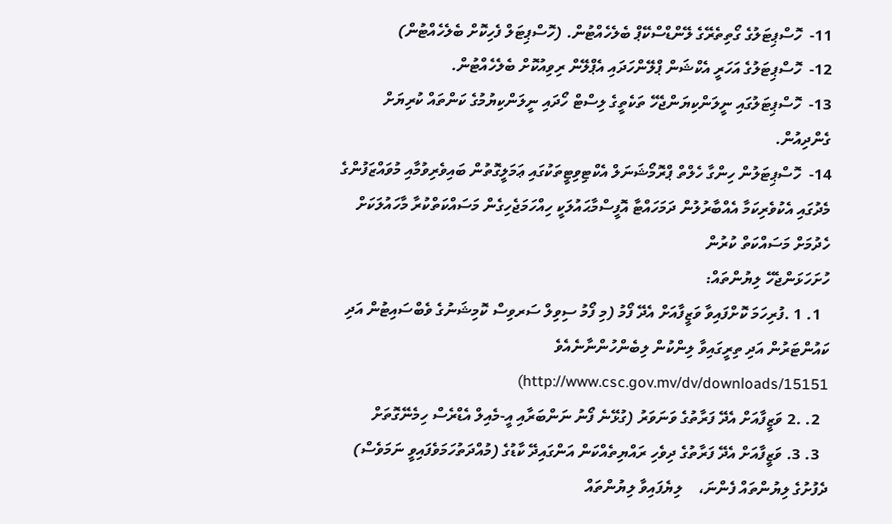11-  ހޮސްޕިޓަލުގެ ގޯތިތެރޭގެ ލޭންޑްސްކޭޕް ބެލެހެއްޓުން. (ހޮސްޕިޓަލް ފެހިކޮށް ބެލެހެއްޓުން)
12-  ހޮސްޕިޓަލުގެ އަހަރީ އެކްޝަން ޕްލޭންހަދައި އެޕްލޭން ރިވިއުކޮށް ބެލެހެއްޓުން.
13-  ހޮސްޕިޓަލުގައި ނީލަންކިޔަންޖެހޭ ތަކެތީގެ ލިސްޓް ހޯދައި ނީލަންކިޔުމުގެ ކަންތައް ކުރިޔަށް ގެންދިއުން.
14-  ހޮސްޕިޓަލުން ހިންގާ ހެލްތް ޕްރޮމޯޝަނަލް އެކްޓިވިޓީތަކުގައި ޢަމަލީގޮތުން ބައިވެރިވުމާއި މުވައްޒަފުންގެ މެދުގައި އެކުވެރިކަމާ އެއްބާރުލުން ދަމަހައްޓާ އޮފީސްމާޙައުލަކީ ހިއްހަމަޖެހިގެން މަސައްކަތްކުރާ މާހައުލަކަށް ހެދުމަށް މަސައްކަތް ކުރުން
ހުށަހަޅަންޖެހޭ ލިޔުންތައް:
  1. 1 .ފުރިހަމަ ކޮށްފައިވާ ވަޒީފާއަށް އެދޭ ފޯމު (މި ފޯމު ސިވިލް ސަރވިސް ކޮމިޝަނުގެ ވެބްސައިޓުން އަދި ކައުންޓަރުން އަދި ތިރީގައިވާ ލިންކުން ލިބެންހުންނާނެއެވެ http://www.csc.gov.mv/dv/downloads/15151)
  2. .2 ވަޒީފާއަށް އެދޭ ފަރާތުގެ ވަނަވަރު (ގުޅޭނެ ފޯނު ނަންބަރާއި އީ-މެއިލް އެޑްރެސް ހިމެނޭގޮތަށް
  3. 3. ވަޒީފާއަށް އެދޭ ފަރާތުގެ ދިވެހި ރައްޔިތެއްކަން އަންގައިދޭ ކާޑުގެ (މުއްދަތުހަމަވެފައިވީ ނަމަވެސް) ދެފުށުގެ ލިޔުންތައް ފެންނަ،    ލިޔެފައިވާ ލިޔުންތައް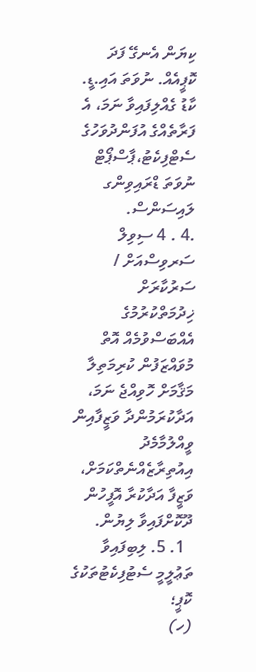ކިޔަން އެނގޭ ފަދަ ކޮޕީއެއް. ނުވަތަ އައި.ޑީ. ކާޑު ގެއްލިފައިވާ ނަމަ، އެ ފަރާތެއްގެ އުފަންދުވަހުގެ        ސެޓްފިކެޓު،ޕާސްޕޯޓް ނުވަތަ ޑްރައިވިންގ ލައިސަންސް.
.4 . 4 ސިވިލް ސަރވިސްއަށް / ސަރުކާރަށް ޚިދުމަތްކުރުމުގެ އެއްބަސްވުމެއް އޮތް މުވައްޒަފުން ކުރިމަތިލާ މަޤާމަށް ހޮވިއްޖެ ނަމަ،           އަދާކުރަމުންދާ ވަޒީފާއިން ވީއްލުމާމެދު އިއުތިރާޒެއްނެތްކަމަށް، ވަޒީފާ އަދާކުރާ އޮފީހުން ދޫކޮށްފައިވާ ލިޔުން.
  1. 5. ލިބިފައިވާ ތަޢުލީމީ ސެޓުފިކެޓުތަކުގެ ކޮޕީ؛
(ހ)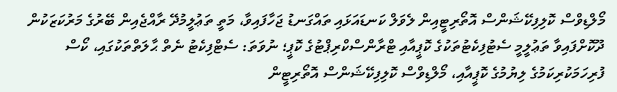މޯލްޑިވްސް ކޮލިފިކޭޝަންސް އޮތޯރިޓީއިން ލެވަލް ކަނޑައަޅައި ތައްގަނޑު ޖަހާފައިވާ، މަތީ ތަޢުލީމުދޭ ރާއްޖެއިން ބޭރުގެ މަރުކަޒަކުން ދޫކޮށްފައިވާ ތަޢުލީމީ ސެޓުފިކެޓުތަކުގެ ކޮޕީއާއި ޓްރާންސްކްރިޕްޓުގެ ކޮޕީ؛ ނުވަތަ: ސެޓްފިކެޓު ނެތް ޙާލަތްތަކުގައި، ކޯސް ފުރިހަމަކުރިކަމުގެ ލިޔުމުގެ ކޮޕީއާއި، މޯލްޑިވްސް ކޮލިފިކޭޝަންސް އޮތޯރިޓީން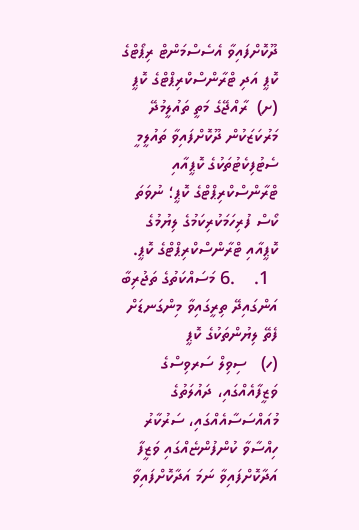ދޫކޮށްފައިވާ އެސެސްމަންޓް ރިޕޯޓްގެ ކޮޕީ އަދި ޓްރާންސްކްރިޕްޓްގެ ކޮޕީ
(ށ)  ރާއްޖޭގެ މަތީ ތައުލީމުދޭ މަރުކަޒަކުން ދޫކޮށްފައިވާ ތައުލީމީ ސެޓުފިކެޓުތަކުގެ ކޮޕީއާއި ޓްރާންސްކްރިޕްޓްގެ ކޮޕީ؛ ނުވަތަ ކޯސް ފުރިހަމަކުރިކަމުގެ ލިޔުމުގެ ކޮޕީއާއި ޓްރާންސްކްރިޕްޓްގެ ކޮޕީ.
  1.    .6 މަސައްކަތުގެ ތަޖުރިބާ އަންގައިދޭ ތިރީގައިވާ މިންގަނޑަށް ފެތޭ ލިޔުންތަކުގެ ކޮޕީ
(ހ)   ސިވިލް ސަރވިސްގެ ވަޒީފާއެއްގައި، ދައުލަތުގެ މުއައްސަސާއެއްގައި، ސަރުކާރު ހިއްސާވާ ކުންފުންޏެއްގައި ވަޒީފާ އަދާކޮށްފައިވާ ނަމަ އަދާކޮށްފައިވާ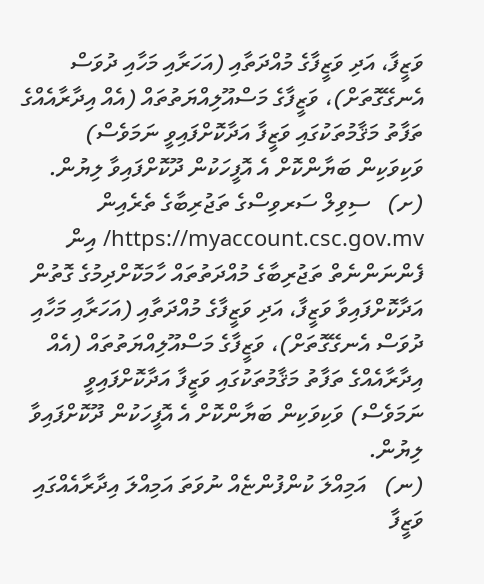ވަޒީފާ، އަދި ވަޒީފާގެ މުއްދަތާއި (އަހަރާއި މަހާއި ދުވަސް އެނގޭގޮތަށް)، ވަޒީފާގެ މަސްއޫލިއްޔަތުތައް (އެއް އިދާރާއެއްގެ ތަފާތު މަޤާމުތަކުގައި ވަޒީފާ އަދާކޮށްފައިވީ ނަމަވެސް) ވަކިވަކިން ބަޔާންކޮށް އެ އޮފީހަކުން ދޫކޮށްފައިވާ ލިޔުން.
(ށ)   ސިވިލް ސަރވިސްގެ ތަޖުރިބާގެ ތެރެއިން https://myaccount.csc.gov.mv/ އިން ފެންނަންނެތް ތަޖުރިބާގެ މުއްދަތުތައް ހާމަކޮށްދިމުގެ ގޮތުން އަދާކޮށްފައިވާ ވަޒީފާ، އަދި ވަޒީފާގެ މުއްދަތާއި (އަހަރާއި މަހާއި ދުވަސް އެނގޭގޮތަށް)، ވަޒީފާގެ މަސްއޫލިއްޔަތުތައް (އެއް އިދާރާއެއްގެ ތަފާތު މަޤާމުތަކުގައި ވަޒީފާ އަދާކޮށްފައިވީ ނަމަވެސް) ވަކިވަކިން ބަޔާންކޮށް އެ އޮފީހަކުން ދޫކޮށްފައިވާ ލިޔުން.
(ނ)   އަމިއްލަ ކުންފުންޏެއް ނުވަތަ އަމިއްލަ އިދާރާއެއްގައި ވަޒީފާ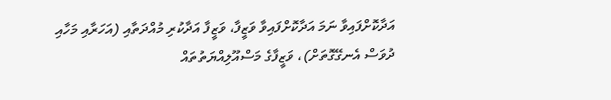އަދާކޮށްފައިވާ ނަމަ އަދާކޮށްފައިވާ ވަޒީފާ، ވަޒީފާ އަދާކުރި މުއްދަތާއި (އަހަރާއި މަހާއި ދުވަސް އެނގޭގޮތަށް)، ވަޒީފާގެ މަސްއޫލިއްޔަތުތައް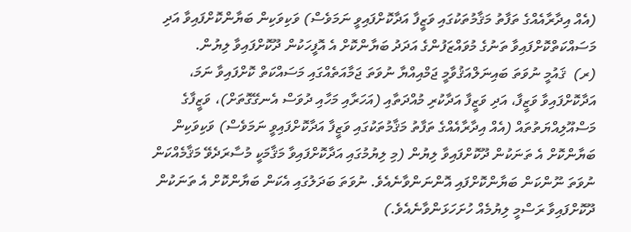(އެއް އިދާރާއެއްގެ ތަފާތު މަޤާމުތަކުގައި ވަޒީފާ އަދާކޮށްފައިވީ ނަމަވެސް) ވަކިވަކިން ބަޔާންކޮށްފައިވާ އަދި މަސައްކަތްކޮށްފައިވާ ތަނުގެ މުވައްޒަފުންގެ އަދަދު ބަޔާންކޮށް އެ އޮފީހަކުން ދޫކޮށްފައިވާ ލިޔުން.
(ރ)  ޤައުމީ ނުވަތަ ބައިނަލްއަޤުވާމީ ޖަމްއިއްޔާ ނުވަތަ ޖަމާއަތެއްގައި މަސައްކަތް ކޮށްފައިވާ ނަމަ، އަދާކޮށްފައިވާ ވަޒީފާ، އަދި ވަޒީފާ އަދާކުރި މުއްދަތާއި (އަހަރާއި މަހާއި ދުވަސް އެނގޭގޮތަށް)، ވަޒީފާގެ މަސްއޫލިއްޔަތުތައް (އެއް އިދާރާއެއްގެ ތަފާތު މަޤާމުތަކުގައި ވަޒީފާ އަދާކޮށްފައިވީ ނަމަވެސް) ވަކިވަކިން ބަޔާންކޮށް އެ ތަނަކުން ދޫކޮށްފައިވާ ލިޔުން (މި ލިޔުމުގައި އަދާކޮށްފައިވާ މަޤާމަކީ މުސާރަދެވޭ މަޤާމެއްކަން ނުވަތަ ނޫންކަން ބަޔާންކޮށްފައި އޮންނަންވާނެއެވެ. ނުވަތަ ބަދަލުގައި އެކަން ބަޔާންކޮށް އެ ތަނަކުން ދޫކޮށްފައިވާ ރަސްމީ ލިޔުމެއް ހުށަހަޅަންވާނެއެވެ.)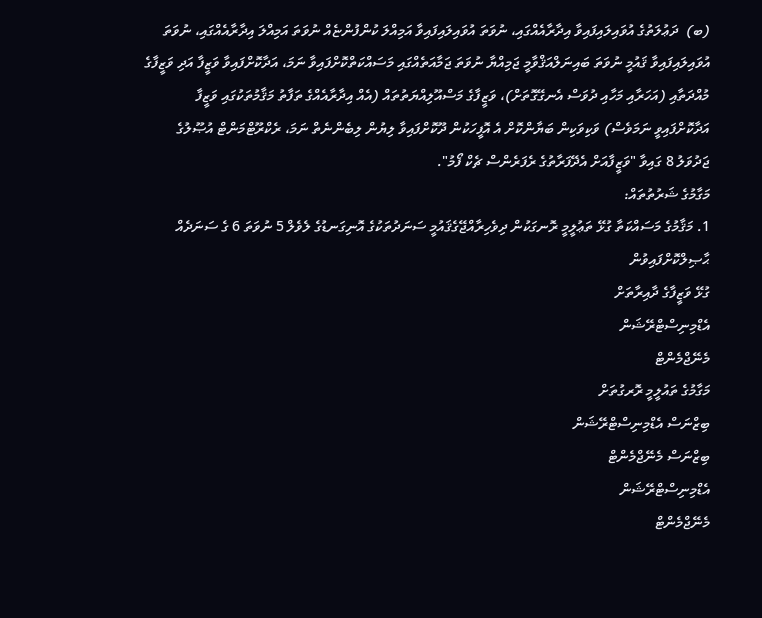(ބ)  ދަޢުލަތުގެ އުވައިލައިފައިވާ އިދާރާއެއްގައި، ނުވަތަ އުވައިލައިފައިވާ އަމިއްލަ ކުންފުންޏެއް ނުވަތަ އަމިއްލަ އިދާރާއެއްގައި، ނުވަތަ އުވައިލައިފައިވާ ޤައުމީ ނުވަތަ ބައިނަލްއަޤްވާމީ ޖަމިއްޔާ ނުވަތަ ޖަމާއަތެއްގައި މަސައްކަތްކޮށްފައިވާ ނަމަ، އަދާކޮށްފައިވާ ވަޒީފާ އަދި ވަޒީފާގެ މުއްދަތާއި (އަހަރާއި މަހާއި ދުވަސް އެނގޭގޮތަށް)، ވަޒީފާގެ މަސްއޫލިއްޔަތުތައް (އެއް އިދާރާއެއްގެ ތަފާތު މަޤާމުތަކުގައި ވަޒީފާ އަދާކޮށްފައިވީ ނަމަވެސް) ވަކިވަކިން ބަޔާންކޮށް އެ އޮފީހަކުން ދޫކޮށްފައިވާ ލިޔުން ލިބެންނެތް ނަމަ، ރެކްރޫޓްމަންޓް އުޞޫލުގެ ޖަދުވަލު 8 ގައިވާ "ވަޒީފާއަށް އެދޭފަރާތުގެ ރެފަރެންސް ޗެކް ފޯމު".
މަގާމުގެ ޝަރުތުތައް:
1. މަޤާމުގެ މަސައްކަތާ ގުޅޭ ތަޢުލީމީ ރޮނގަކުން ދިވެހިރާއްޖޭގެޤައުމީ ސަނަދުތަކުގެ އޮނިގަނޑުގެ ލެވެލް 5 ނުވަތަ 6 ގެ ސަނަދެއް ޙާޞިލްކޮށްފައިވުން
ގުޅޭ ވަޒީފާގެ ދާއިރާތަށް
އެޑްމިނިސްޓްރޭޝަން
މެނޭޖްމެންޓް
މަގާމުގެ ތައުލީމީ ރޮރގުތަށް
ބިޒްނަސް އެޑްމިނިސްޓްރޭޝަން
ބިޒްނަސް މެނޭޖްމެންޓް
އެޑްމިނިސްޓްރޭޝަން
މެނޭޖްމެންޓް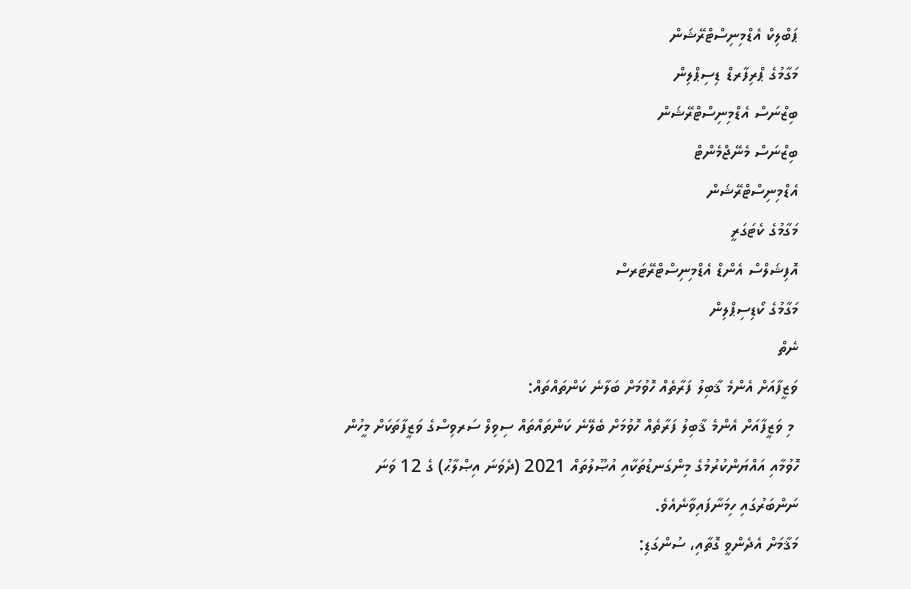ޕަބްލިކް އެޑްމިނިސްޓްރޭޝަން
މަގާމުގެ ޕްރިފާރޑް ޑިސިޕްލިން
ބިޒްނަސް އެޑްމިނިސްޓްރޭޝަން
ބިޒްނަސް މެނޭޖްމެންޓް
އެޑްމިނިސްޓްރޭޝަން
މަގާމުގެ ކެޓަގަރީ
އޮފިޝަލްސް އެންޑް އެޑްމިނިސްޓްރޭޓަރސް
މަގާމުގެ ކޯޑިސިޕްލިން
ނެތް
ވަޒީފާއަށް އެންމެ ޤާބިލު ފަރާތެއް ހޮވުމަށް ބަލާނެ ކަންތައްތައް:
 މި ވަޒީފާއަށް އެންމެ ޤާބިލު ފަރާތެއް ހޮވުމަށް ބެލޭނެ ކަންތައްތައް ސިވިލް ސަރވިސްގެ ވަޒީފާތަކަށް މީހުން ހޮވުމާއި އައްޔަންކުރުމުގެ މިންގަނޑުތަކާއި އުޞޫލުތައް 2021 (ދެވަނަ އިޞްލާޙު) ގެ 12 ވަނަ ނަންބަރުގައި ހިމަނާފައިވާނެއެވެ.
މަޤާމަށް އެދެންވީ ގޮތާއި، ސުންގަޑި: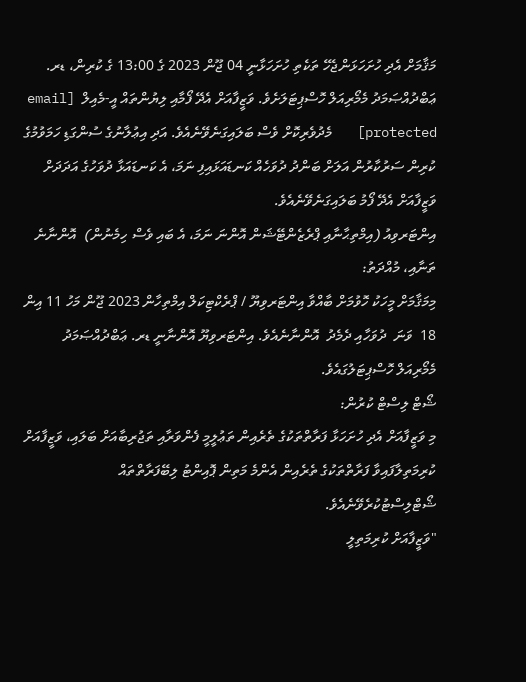މަޤާމަށް އެދި ހުށަހަޅަންޖެހޭ ތަކެތި ހުށަހަޅާނީ 04 ޖޫން 2023 ގެ 13:00 ގެ ކުރިން، ޑރ. ޢަބްދުއްޞަމަދު މެމޯރިއަލް ހޮސްޕިޓަލަށެވެ. ވަޒީފާއަށް އެދޭ ފޯމާއި ލިޔުންތައް އީ-މެއިލް  [email protected]   މެދުވެރިކޮށް ވެސް ބަލައިގަނެވޭނެއެވެ. އަދި އިޢުލާނުގެ ސުންގަޑި ހަމަވުމުގެ ކުރިން ސަރުކާރުން އަލަށް ބަންދު ދުވަހެއް ކަނޑައަޅައިފި ނަމަ، އެ ކަނޑައަޅާ ދުވަހުގެ އަދަދަށް ވަޒީފާއަށް އެދޭ ފޯމު ބަލައިގަނެވޭނެއެވެ.
އިންޓަރވިއު (އިމްތިޙާނާއި ޕްރެޒެންޓޭޝަން އޮންނަ ނަމަ، އެ ބައި ވެސް ހިމެނުން)  އޮންނާނެ ތަނާއި، މުއްދަތު:
މިމަޤާމަށް މީހަކު ހޮވުމަށް ބާއްވާ އިންޓަރވިޔޫ / ޕްރެކްޓިކަލް އިމްތިހާން 2023 ޖޫން މަހު 11 އިން 18  ވަނަ  ދުވަހާއި ދެމެދު  އޮންނާނެއެވެ. އިންޓަރވިޔޫ އޮންނާނީ ޑރ. ޢަބްދުއްޞަމަދު މެމޯރިއަލް ހޮސްޕިޓަލުގައެވެ.
ޝޯޓް ލިސްޓް ކުރުން:
މި ވަޒީފާއަށް އެދި ހުށަހަޅާ ފަރާތްތަކުގެ ތެރެއިން ތަޢުލީމީ ފެންވަރާއި ތަޖުރިބާއަށް ބަލައި، ވަޒީފާއަށް ކުރިމަތިލާފައިވާ ފަރާތްތަކުގެ ތެރެއިން އެންމެ މަތިން ޕޮއިންޓު ލިބޭފަރާތްތައް ޝޯޓްލިސްޓުކުރެވޭނެއެވެ.
"ވަޒީފާއަށް ކުރިމަތިލީ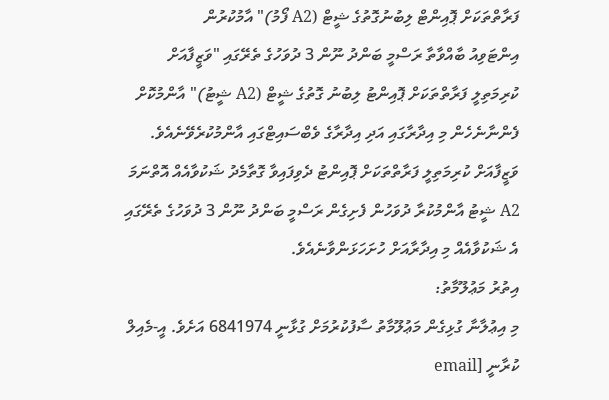ފަރާތްތަކަށް ޕޮއިންޓް ލިބުނުގޮތުގެ ޝީޓް (A2 ފޯމު)" އާމުކުރުން
އިންޓަވިއު ބާއްވާތާ ރަސްމީ ބަންދު ނޫން 3 ދުވަހުގެ ތެރޭގައި "ވަޒީފާއަށް ކުރިމަތިލީ ފަރާތްތަކަށް ޕޮއިންޓު ލިބުނު ގޮތުގެ ޝީޓް (A2 ޝީޓު)" އާންމުކޮށް ފެންނާނެހެން މި އިދާރާގައި އަދި އިދާރާގެ ވެބްސައިޓްގައި އާންމުކުރެވޭނެއެވެ. ވަޒީފާއަށް ކުރިމަތިލީ ފަރާތްތަކަށް ޕޮއިންޓު ދެވިފައިވާ ގޮތާމެދު ޝަކުވާއެއް އޮތްނަމަ A2 ޝީޓު އާންމުކުރާ ދުވަހުން ފެށިގެން ރަސްމީ ބަންދު ނޫން 3 ދުވަހުގެ ތެރޭގައި އެ ޝަކުވާއެއް މި އިދާރާއަށް ހުށަހަޅަންވާނެއެވެ.
އިތުރު މަޢުލޫމާތު:
މި އިޢުލާނާ ގުޅިގެން މަޢުލޫމާތު ސާފުކުރުމަށް ގުޅާނީ 6841974 އަށެވެ. އީ-މެއިލް ކުރާނީ [email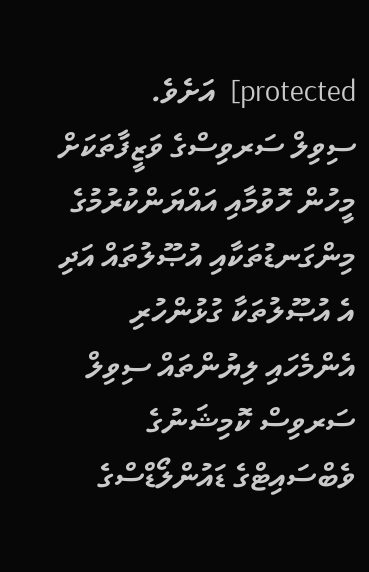protected]  އަށެވެ.
ސިވިލް ސަރވިސްގެ ވަޒީފާތަކަށް މީހުން ހޮވުމާއި އައްޔަންކުރުމުގެ މިންގަނޑުތަކާއި އުޞޫލުތައް އަދި އެ އުޞޫލުތަކާ ގުޅުންހުރި އެންމެހައި ލިޔުންތައް ސިވިލް ސަރވިސް ކޮމިޝަނުގެ ވެބްސައިޓްގެ ޑައުންލޯޑްސްގެ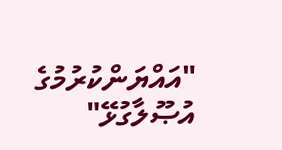"އައްޔަންކުރުމުގެ އުޞޫލާގުޅޭ"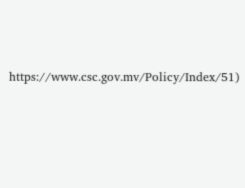https://www.csc.gov.mv/Policy/Index/51)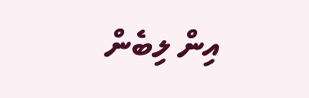އިން ލިބެން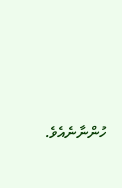ހުންނާނެއެވެ.